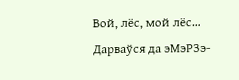Вой, лёс, мой лёс…
Дарваўся да эМэРЗэ-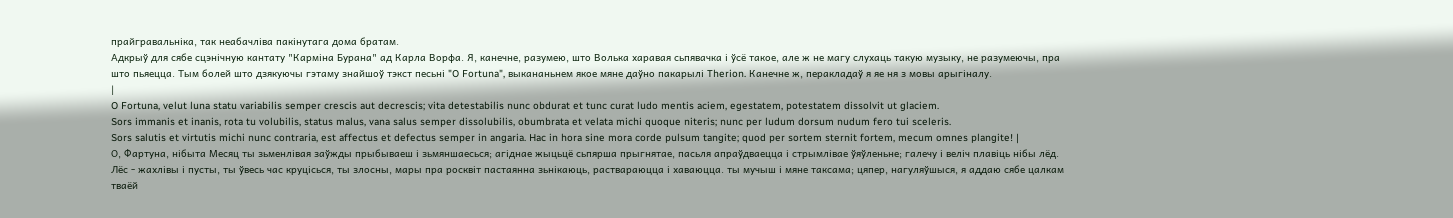прайгравальніка, так неабачліва пакінутага дома братам.
Адкрыў для сябе сцэнічную кантату "Карміна Бурана" ад Карла Ворфа. Я, канечне, разумею, што Волька харавая сьпявачка і ўсё такое, але ж не магу слухаць такую музыку, не разумеючы, пра што пьяецца. Тым болей што дзякуючы гэтаму знайшоў тэкст песьні "O Fortuna", выкананьнем якое мяне даўно пакарылі Therion. Канечне ж, перакладаў я яе ня з мовы арыгіналу.
|
O Fortuna, velut luna statu variabilis semper crescis aut decrescis; vita detestabilis nunc obdurat et tunc curat ludo mentis aciem, egestatem, potestatem dissolvit ut glaciem.
Sors immanis et inanis, rota tu volubilis, status malus, vana salus semper dissolubilis, obumbrata et velata michi quoque niteris; nunc per ludum dorsum nudum fero tui sceleris.
Sors salutis et virtutis michi nunc contraria, est affectus et defectus semper in angaria. Hac in hora sine mora corde pulsum tangite; quod per sortem sternit fortem, mecum omnes plangite! |
О, Фартуна, нібыта Месяц ты зьменлівая заўжды прыбываеш і зьмяншаесься; агіднае жыцьцё сьпярша прыгнятае, пасьля апраўдваецца і стрымлівае ўяўленьне; галечу і веліч плавіць нібы лёд.
Лёс - жахлівы і пусты, ты ўвесь час круцісься, ты злосны, мары пра росквіт пастаянна зьнікаюць, раствараюцца і хаваюцца. ты мучыш і мяне таксама; цяпер, нагуляўшыся, я аддаю сябе цалкам тваёй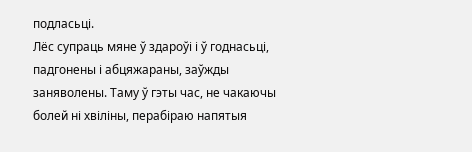подласьці.
Лёс супраць мяне ў здароўі і ў годнасьці, падгонены і абцяжараны, заўжды заняволены. Таму ў гэты час, не чакаючы болей ні хвіліны, перабіраю напятыя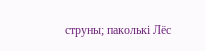струны; паколькі Лёс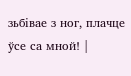зьбівае з ног, плачце ўсе са мной! |